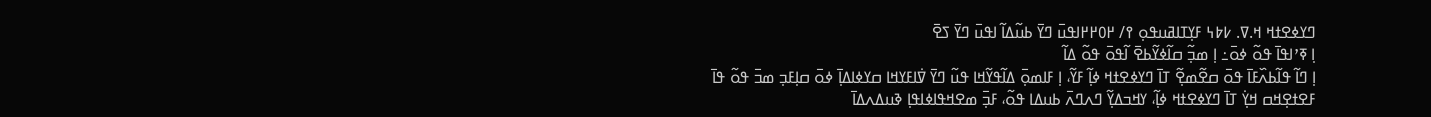ߣߌߦߐߙߞ ߞ.ߜ. ߇߈߆ ߓߌ߲ߠߊߥߎߟߋ߲ ߉/ ߂߀߂߂ߊߟߎ߫ ߣߌ߫ ߕߎ߬ߡߊ߬ ߊߟߎ߫ ߣߌ߫ ߖߐ߫
ߊ߲ ߧߴߊߟߊ߫ ߟߋ߬ ߦߋ߫߸ ߊ߲ ߘߏ߲߬ ߛߊ߬ߦߌ߬ߕߐ߫ ߊ߬ߟߋ߫ ߟߋ߬ ߡߊ߬
ߊ߲ ߣߊ߬ ߟߊ߬ߕߍ߰ߓߊ߫ ߟߋ߫ ߛߐ߬ߘߐ߲߬ ߠߊ߫ ߣߌߦߐߙߞ ߦߊ߲߬ ߓߌ߬، ߊ߲ ߓߊߘߋ߲߫ ߡߊ߬ߟߌ߬ߞߊ ߟߎ߬ ߣߌ߫ ߜ߭ߊߓߌߞߊ ߛߌߦߊߡߊ߲߫ ߦߋ߫ ߛߊ߲ߓߏ߲ ߘߏ߫ ߟߋ߬ ߟߊ߫ ߓߐߙߐ߲ߞߛ ߞߌ߲߭ ߠߊ߫ ߣߌߦߐߙߞ ߦߊ߲߬، ߌߞߏߡߌ߲߬ ߣߍߣߍ߫ ߕߎߡߊ ߟߋ߬، ߓߏ߲߫ ߘߐߞߟߊߦߊߟߊ߲ ߢߎߡߍߡߊ߫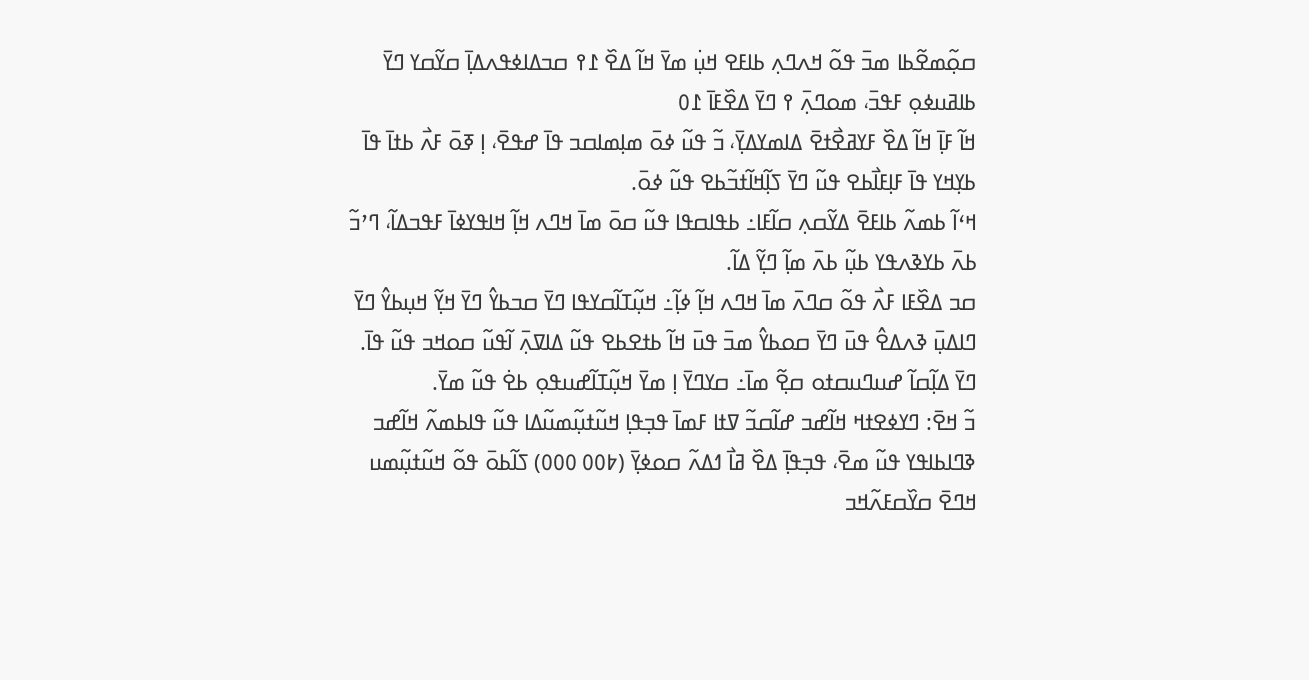ߛߋ߲߬ߘߐ߬ߕߊ ߘߏ߫ ߟߋ߬ ߞߍߣߍ߲ ߕߊߓߐ ߞߎ߲߭ ߘߌ߫ ߞߊ߬ ߡߐ߰ ߁߉ ߛߏߡߊߦߟߍߡߊ߲߫ ߛߌ߬ߛߌ ߣߌ߫ ߕߊߥߎߦߋ߲ ߓߟߏ߫، ߘߋߣߍ߲߫ ߉ ߣߌ߫ ߡߐ߰ߓߊ߫ ߁߀
ߞߊ߬ ߓߊ߲߫ ߞߊ߬ ߡߐ߰ ߓߌߥߐ߯ߙߐ߫ ߡߊߘߌߡߌ߲߫، ߏ߬ ߟߎ߬ ߦߋ߫ ߘߊ߲ߘߊߛߏ ߟߊ߫ ߝߟߐ߫، ߊ߲ ߧߋ߫ ߓߍ߯ ߕߙߊ߫ ߟߊ߫ ߕߌ߲ߞߌ ߟߊ߫ ߓߊ߲ߓߊ߯ߕߐ ߟߎ߬ ߣߌ߫ ߖߊ߲߬ߞߊ߬ߙߏ߬ߕߐ ߟߎ߬ ߦߋ߫.
ߞߵߊ߬ ߕߘߍ߬ ߕߊߓߐ߫ ߡߌ߬ߛߍ߲ ߛߊ߬ߓߊ߸ ߕߟߊߛߟߊ ߟߎ߬ ߛߋ߫ ߘߊ߫ ߞߣߍ ߞߊ߲߬ ߞߊߟߌߦߊ߫ ߓߟߏߡߊ߬، ߣߴߏ߬ ߕߍ߫ ߕߌߢߍߟߌ ߕߎ߲߬ ߕߍ߫ ߘߊ߲߬ ߣߌ߲߬ ߡߊ߬.
ߛߏ ߡߐ߰ߓߊ ߓߍ߯ ߟߋ߬ ߛߣߍ߫ ߘߊ߫ ߞߣߍ ߞߊ߲߬ ߦߊ߲߬߸ ߞߎ߲߬ߠߊ߬ߛߌߟߊ ߣߌ߫ ߛߏߕߌ߮ ߣߌ߫ ߞߌ߲߬ ߞߎ߲ߕߌ߮ ߣߌ߫ ߣߊߡߎ߲߫ ߢߍߡߐ߮ ߟߎ߫ ߣߌ߫ ߛߋߕߌ߮ ߘߏ߫ ߟߎ߫ ߞߊ߬ ߕߙߐߕߐ ߟߎ߬ ߡߊߜߍ߲߫ ߊ߬ߟߎ߬ ߛߋߞߏ ߟߎ߬ ߟߊ߫.
ߣߌ߫ ߡߊ߲߬ߛߊ߬ ߝߎߣߎߛߙߋ ߛߐ߲߬ ߘߊ߫߸ ߛߌߣߌ߫ ߊ߲ ߘߌ߫ ߞߎ߲߬ߠߊ߬ߝߎߟߋ߲ ߕߐ߭ ߟߎ߬ ߘߌ߫.
ߏ߬ ߞߐ߫: ߣߌߦߐߙߞ ߞߊ߬ߝߏ ߝߊ߬ߛߏ߬ ߜߙߊ ߓߘߊ߫ ߟߏ߲ߟߊ߲ ߞߎ߬ߙߎ߲߬ߘߎ߬ߡߊ ߟߎ߬ ߟߊߕߘߍ߬ ߞߊ߬ߝߏ ߢߣߊߕߊߟߌ ߟߎ߬ ߘߐ߫، ߟߏ߲ߟߊ߲߫ ߡߐ߰ ߥߊ߯ ߗߡߍ߬ ߛߋߦߌ߲߫ (߈߀߀ ߀߀߀) ߖߊ߬ߕߋ߫ ߟߋ߬ ߞߎ߬ߙߎ߲߬ߘߎ ߞߣߐ߫ ߛߌ߰ߛߓߍ߬ߞߏ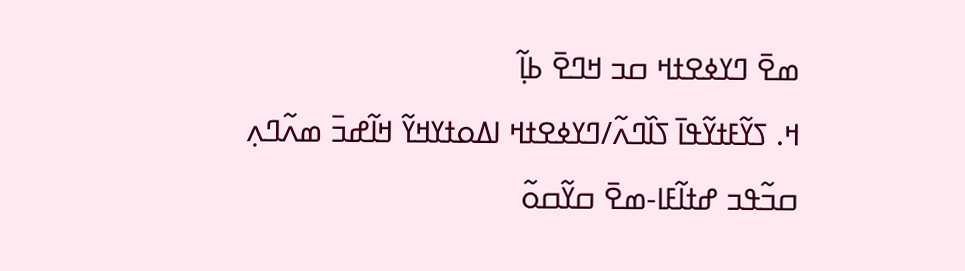ߘߐ߫ ߣߌߦߐߙߞ ߛߏ ߞߣߐ߫ ߕߊ߲߬
ߞ. ߖߌ߬ߓߙߌ߬ߟߊ߫ ߖߊ߰ߣߍ߬/ߣߌߦߐߙߞ ߊߡߋߙߌߞߌ߬ ߞߊ߬ߝߏ߫ ߘߍ߬ߣߍ߲
ߛߏ߬ߟߏ ߝߙߊ߬ߓߊ-ߘߐ߫ ߛߌ߬ߛߋ߬